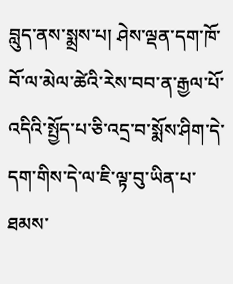བླུད་ནས་སྨྲས་པ། ཤེས་ལྡན་དག་ཁོ་བོ་ལ་མེལ་ཚེའི་རེས་བབ་ན་རྒྱལ་པོ་འདིའི་སྤྱོད་པ་ཅི་འདྲ་བ་སྨོས་ཤིག་དེ་དག་གིས་དེ་ལ་ཇི་ལྟ་བུ་ཡིན་པ་ཐམས་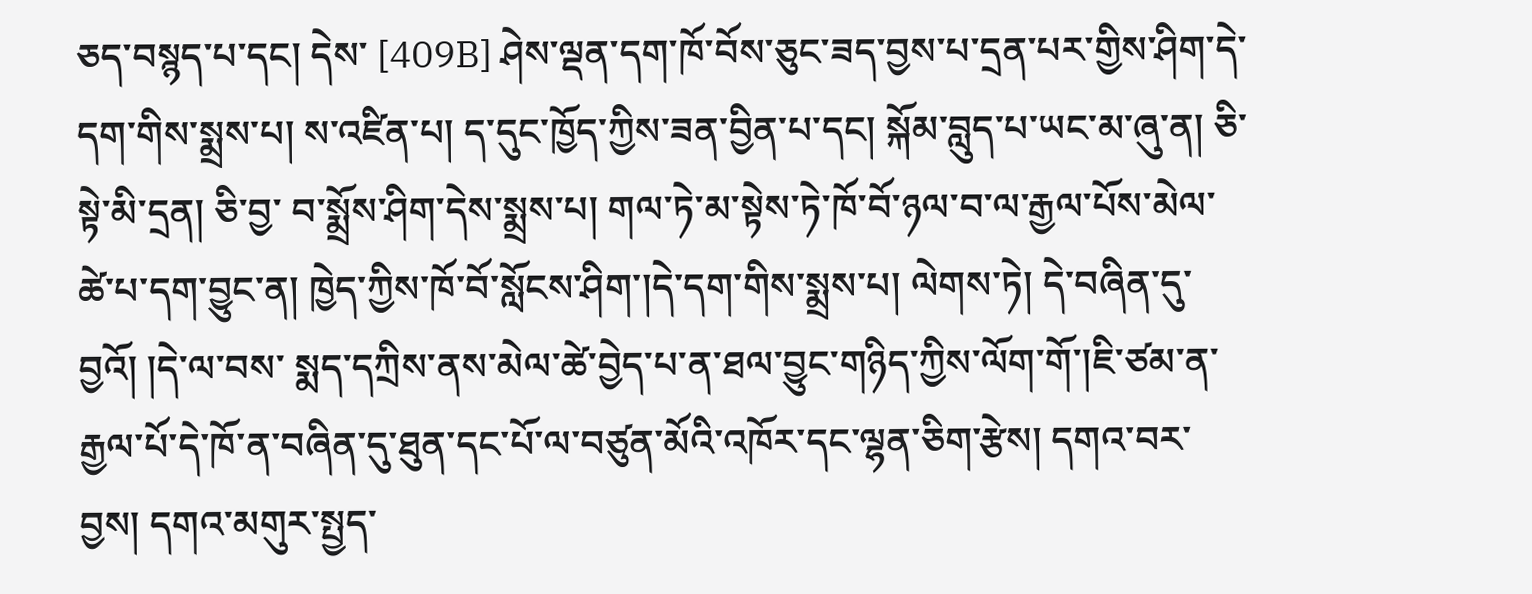ཅད་བསྙད་པ་དང། དེས་ [409B] ཤེས་ལྡན་དག་ཁོ་བོས་ཅུང་ཟད་བྱས་པ་དྲན་པར་གྱིས་ཤིག་དེ་དག་གིས་སྨྲས་པ། ས་འཛིན་པ། ད་དུང་ཁྱོད་ཀྱིས་ཟན་བྱིན་པ་དང། སྐོམ་བླུད་པ་ཡང་མ་ཞུ་ན། ཅི་སྟེ་མི་དྲན། ཅི་བྱ་ བ་སྨྲོས་ཤིག་དེས་སྨྲས་པ། གལ་ཏེ་མ་སྟེས་ཏེ་ཁོ་བོ་ཉལ་བ་ལ་རྒྱལ་པོས་མེལ་ཚེ་པ་དག་བྱུང་ན། ཁྱེད་ཀྱིས་ཁོ་བོ་སློངས་ཤིག་།དེ་དག་གིས་སྨྲས་པ། ལེགས་ཏེ། དེ་བཞིན་དུ་བྱའོ། །དེ་ལ་བས་ སྨད་དཀྲིས་ནས་མེལ་ཚེ་བྱེད་པ་ན་ཐལ་བྱུང་གཉིད་ཀྱིས་ལོག་གོ་།ཇི་ཙམ་ན་རྒྱལ་པོ་དེ་ཁོ་ན་བཞིན་དུ་ཐུན་དང་པོ་ལ་བཙུན་མོའི་འཁོར་དང་ལྷན་ཅིག་རྩེས། དགའ་བར་བྱས། དགའ་མགུར་སྤྱད་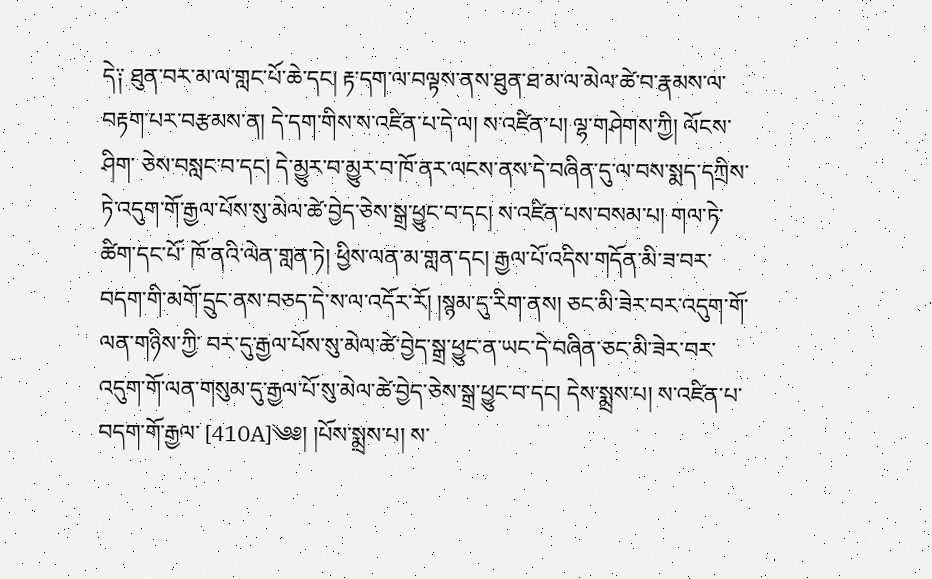དེ༑ ཐུན་བར་མ་ལ་གླང་པོ་ཆེ་དང། རྟ་དག་ལ་བལྟས་ནས་ཐུན་ཐ་མ་ལ་མེལ་ཚེ་བ་རྣམས་ལ་བརྟག་པར་བརྩམས་ན། དེ་དག་གིས་ས་འཛིན་པ་དེ་ལ། ས་འཛིན་པ། ལྷ་གཤེགས་ཀྱི། ལོངས་ཤིག་ ཅེས་བསླང་བ་དང། དེ་མྱུར་བ་མྱུར་བ་ཁོ་ནར་ལངས་ནས་དེ་བཞིན་དུ་ལ་བས་སྨད་དཀྲིས་ཏེ་འདུག་གོ་རྒྱལ་པོས་སུ་མེལ་ཚེ་བྱེད་ཅེས་སྒྲ་ཕྱུང་བ་དང། ས་འཛིན་པས་བསམ་པ། གལ་ཏེ་ཚིག་དང་པོ་ ཁོ་ནའི་ལེན་གླན་ཏེ། ཕྱིས་ལན་མ་གླན་དང། རྒྱལ་པོ་འདིས་གདོན་མི་ཟ་བར་བདག་གི་མགོ་དྲུང་ནས་བཅད་དེ་ས་ལ་འདོར་རོ། །སྙམ་དུ་རིག་ནས། ཅང་མི་ཟེར་བར་འདུག་གོ་ལན་གཉིས་ཀྱི་ བར་དུ་རྒྱལ་པོས་སུ་མེལ་ཚེ་བྱེད་སྒྲ་ཕྱུང་ན་ཡང་དེ་བཞིན་ཅང་མི་ཟེར་བར་འདུག་གོ་ལན་གསུམ་དུ་རྒྱལ་པོ་སུ་མེལ་ཚེ་བྱེད་ཅེས་སྒྲ་ཕྱུང་བ་དང། དེས་སྨྲས་པ། ས་འཛིན་པ་བདག་གོ་རྒྱལ་ [410A]༄༅། །པོས་སྨྲས་པ། ས་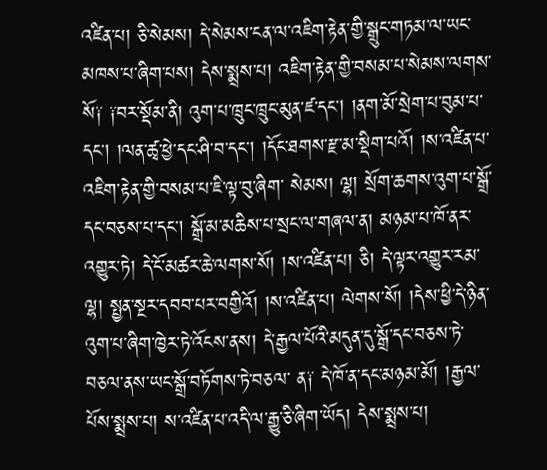འཛིན་པ། ཅི་སེམས། དེ་སེམས་ངན་ལ་འཇིག་རྟེན་གྱི་སྒྲུང་གཏམ་ལ་ཡང་མཁས་པ་ཞིག་པས། དེས་སྨྲས་པ། འཇིག་རྟེན་གྱི་བསམ་པ་སེམས་ལགས་ སོ༑ ༑བར་སྡོམ་ནི། འུག་པ་ཁྲུང་ཁྲུང་མུན་ཛ་དང། །ནག་མོ་སྲེག་པ་བུམ་པ་དང། །ལན་ཚྭ་ཕྱེ་དང་ཤི་བ་དང། །དོང་ཐགས་རྫ་མ་སྡིག་པའོ། །ས་འཛིན་པ་འཇིག་རྟེན་གྱི་བསམ་པ་ཇི་ལྟ་བུ་ཞིག་ སེམས། ལྷ། སྲོག་ཆགས་འུག་པ་སྒྲོ་དང་བཅས་པ་དང། སྒྲོ་མ་མཆིས་པ་སྲང་ལ་གཞལ་ན། མཉམ་པ་ཁོ་ནར་འགྱུར་ཏེ། དེ་ངོ་མཚར་ཆེ་ལགས་སོ། །ས་འཛིན་པ། ཅི། དེ་ལྟར་འགྱུར་རམ་ ལྷ། སྤྱན་སྔར་དབབ་པར་བགྱིའོ། །ས་འཛིན་པ། ལེགས་སོ། །དེས་ཕྱི་དེ་ཉིན་འུག་པ་ཞིག་ཁྱེར་ཏེ་འོངས་ནས། དེ་རྒྱལ་པོའི་མདུན་དུ་སྒྲོ་དང་བཅས་ཏེ་བཅལ་ནས་ཡང་སྒྲོ་བཏོགས་ཏེ་བཅལ་ ན༑ དེ་ཁོ་ན་དང་མཉམ་མོ། །རྒྱལ་པོས་སྨྲས་པ། ས་འཛིན་པ་འདི་ལ་རྒྱུ་ཅི་ཞིག་ཡོད། དེས་སྨྲས་པ།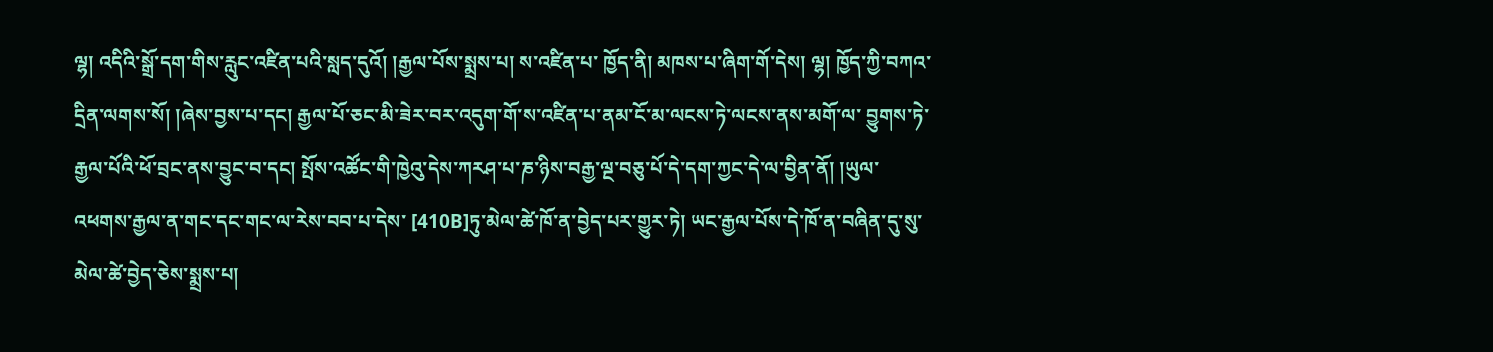ལྷ། འདིའི་སྒྲོ་དག་གིས་རླུང་འཛིན་པའི་སླད་དུའོ། །རྒྱལ་པོས་སྨྲས་པ། ས་འཛིན་པ་ ཁྱོད་ནི། མཁས་པ་ཞིག་གོ་དེས། ལྷ། ཁྱོད་ཀྱི་བཀའ་དྲིན་ལགས་སོ། །ཞེས་བྱས་པ་དང། རྒྱལ་པོ་ཅང་མི་ཟེར་བར་འདུག་གོ་ས་འཛིན་པ་ནམ་ངོ་མ་ལངས་ཏེ་ལངས་ནས་མགོ་ལ་ བྱུགས་ཏེ་རྒྱལ་པོའི་ཕོ་བྲང་ནས་བྱུང་བ་དང། སྤོས་འཚོང་གི་ཁྱེའུ་དེས་ཀརཤ་པ་ཎ་ཉིས་བརྒྱ་ལྔ་བཅུ་པོ་དེ་དག་ཀྱང་དེ་ལ་བྱིན་ནོ། །ཡུལ་འཕགས་རྒྱལ་ན་གང་དང་གང་ལ་རེས་བབ་པ་དེས་ [410B]ཏུ་མེལ་ཚེ་ཁོ་ན་བྱེད་པར་གྱུར་ཏེ། ཡང་རྒྱལ་པོས་དེ་ཁོ་ན་བཞིན་དུ་སུ་མེལ་ཚེ་བྱེད་ཅེས་སྨྲས་པ།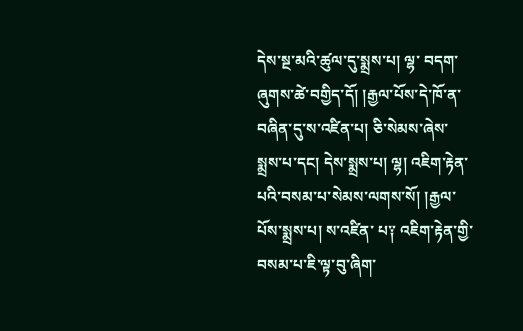དེས་སྔ་མའི་ཚུལ་དུ་སྨྲས་པ། ལྷ་ བདག་ཞུགས་ཚེ་བགྱིད་དོ། །རྒྱལ་པོས་དེ་ཁོ་ན་བཞིན་དུ་ས་འཛིན་པ། ཅི་སེམས་ཞེས་སྨྲས་པ་དང། དེས་སྨྲས་པ། ལྷ། འཇིག་རྟེན་པའི་བསམ་པ་སེམས་ལགས་སོ། །རྒྱལ་པོས་སྨྲས་པ། ས་འཛིན་ པ༑ འཇིག་རྟེན་གྱི་བསམ་པ་ཇི་ལྟ་བུ་ཞིག་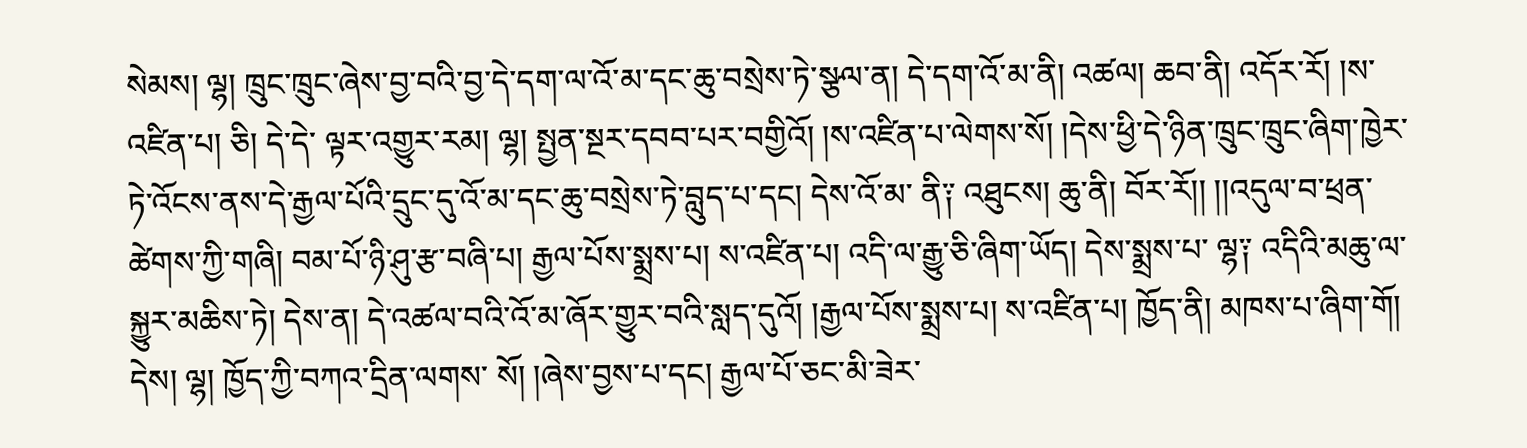སེམས། ལྷ། ཁྲུང་ཁྲུང་ཞེས་བྱ་བའི་བྱ་དེ་དག་ལ་འོ་མ་དང་ཆུ་བསྲེས་ཏེ་སྩལ་ན། དེ་དག་འོ་མ་ནི། འཚལ། ཆབ་ནི། འདོར་རོ། །ས་འཛིན་པ། ཅི། དེ་དེ་ ལྟར་འགྱུར་རམ། ལྷ། སྤྱན་སྔར་དབབ་པར་བགྱིའོ། །ས་འཛིན་པ་ལེགས་སོ། །དེས་ཕྱི་དེ་ཉིན་ཁྲུང་ཁྲུང་ཞིག་ཁྱེར་ཏེ་འོངས་ནས་དེ་རྒྱལ་པོའི་དྲུང་དུ་འོ་མ་དང་ཆུ་བསྲེས་ཏེ་བླུད་པ་དང། དེས་འོ་མ་ ནི༑ འཐུངས། ཆུ་ནི། བོར་རོ།། །།འདུལ་བ་ཕྲན་ཚེགས་ཀྱི་གཞི། བམ་པོ་ཉི་ཤུ་རྩ་བཞི་པ། རྒྱལ་པོས་སྨྲས་པ། ས་འཛིན་པ། འདི་ལ་རྒྱུ་ཅི་ཞིག་ཡོད། དེས་སྨྲས་པ་ ལྷ༑ འདིའི་མཆུ་ལ་སྐྱུར་མཆིས་ཏེ། དེས་ན། དེ་འཚལ་བའི་འོ་མ་ཞོར་གྱུར་བའི་སླད་དུའོ། །རྒྱལ་པོས་སྨྲས་པ། ས་འཛིན་པ། ཁྱོད་ནི། མཁས་པ་ཞིག་གོ། དེས། ལྷ། ཁྱོད་ཀྱི་བཀའ་དྲིན་ལགས་ སོ། །ཞེས་བྱས་པ་དང། རྒྱལ་པོ་ཅང་མི་ཟེར་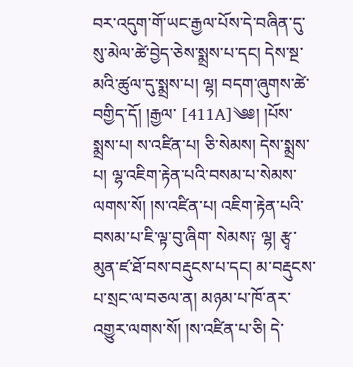བར་འདུག་གོ་ཡང་རྒྱལ་པོས་དེ་བཞིན་དུ་སུ་མེལ་ཚེ་བྱེད་ཅེས་སྨྲས་པ་དང། དེས་སྔ་མའི་ཚུལ་དུ་སྨྲས་པ། ལྷ། བདག་ཞུགས་ཚེ་བགྱིད་དོ། །རྒྱལ་ [411A]༄༅། །པོས་སྨྲས་པ། ས་འཛིན་པ། ཅི་སེམས། དེས་སྨྲས་པ། ལྷ་འཇིག་རྟེན་པའི་བསམ་པ་སེམས་ལགས་སོ། །ས་འཛིན་པ། འཇིག་རྟེན་པའི་བསམ་པ་ཇི་ལྟ་བུ་ཞིག་ སེམས༑ ལྷ། རྩྭ་མུན་ཛ་ཐོ་བས་བརྡུངས་པ་དང། མ་བརྡུངས་པ་སྲང་ལ་བཅལ་ན། མཉམ་པ་ཁོ་ནར་འགྱུར་ལགས་སོ། །ས་འཛིན་པ་ཅི། དེ་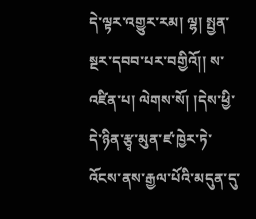དེ་ལྟར་འགྱུར་རམ། ལྷ། སྤྱན་སྔར་དབབ་པར་བགྱིའོ།། ས་འཛིན་པ། ལེགས་སོ། །དེས་ཕྱི་དེ་ཉིན་རྩྭ་མུན་ཛ་ཁྱེར་ཏེ་འོངས་ནས་རྒྱལ་པོའི་མདུན་དུ་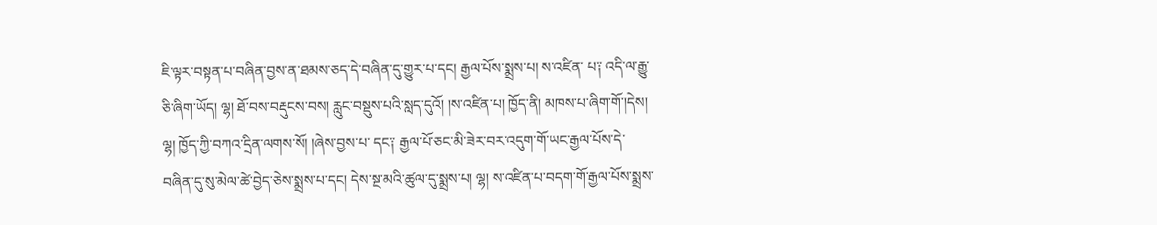ཇི་ལྟར་བསྟན་པ་བཞིན་བྱས་ན་ཐམས་ཅད་དེ་བཞིན་དུ་གྱུར་པ་དང། རྒྱལ་པོས་སྨྲས་པ། ས་འཛིན་ པ༑ འདི་ལ་རྒྱུ་ཅི་ཞིག་ཡོད། ལྷ། ཐོ་བས་བརྡུངས་བས། རླུང་བསྡུས་པའི་སླད་དུའོ། །ས་འཛིན་པ། ཁྱོད་ནི། མཁས་པ་ཞིག་གོ་།དེས། ལྷ། ཁྱོད་ཀྱི་བཀའ་དྲིན་ལགས་སོ། །ཞེས་བྱས་པ་ དང༑ རྒྱལ་པོ་ཅང་མི་ཟེར་བར་འདུག་གོ་ཡང་རྒྱལ་པོས་དེ་བཞིན་དུ་སུ་མེལ་ཚེ་བྱེད་ཅེས་སྨྲས་པ་དང། དེས་སྔ་མའི་ཚུལ་དུ་སྨྲས་པ། ལྷ། ས་འཛིན་པ་བདག་གོ་རྒྱལ་པོས་སྨྲས་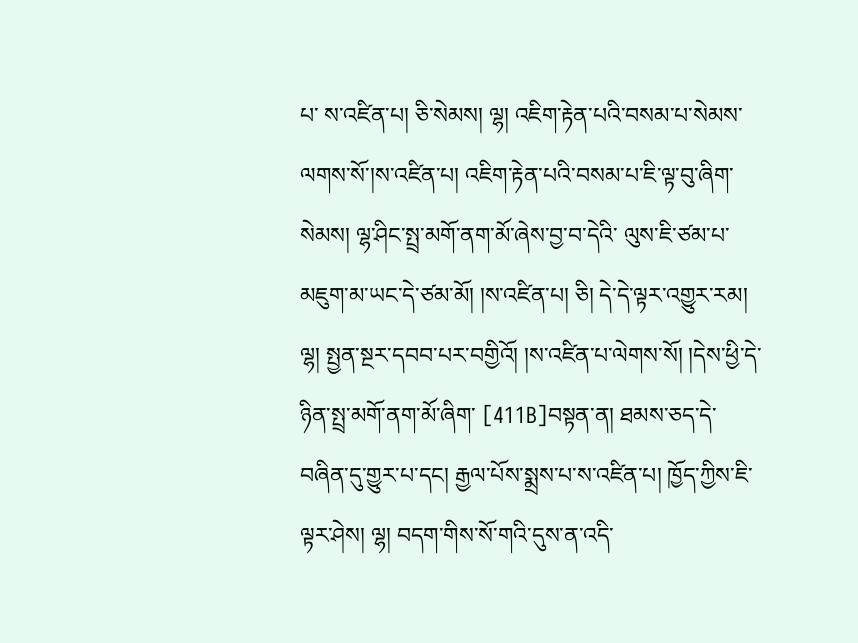པ་ ས་འཛིན་པ། ཅི་སེམས། ལྷ། འཇིག་རྟེན་པའི་བསམ་པ་སེམས་ལགས་སོ་།ས་འཛིན་པ། འཇིག་རྟེན་པའི་བསམ་པ་ཇི་ལྟ་བུ་ཞིག་སེམས། ལྷ་ཤིང་སྤྲ་མགོ་ནག་མོ་ཞེས་བྱ་བ་དེའི་ ལུས་ཇི་ཙམ་པ་མཇུག་མ་ཡང་དེ་ཙམ་མོ། །ས་འཛིན་པ། ཅི། དེ་དེ་ལྟར་འགྱུར་རམ། ལྷ། སྤྱན་སྔར་དབབ་པར་བགྱིའོ། །ས་འཛིན་པ་ལེགས་སོ། །དེས་ཕྱི་དེ་ཉིན་སྤྲ་མགོ་ནག་མོ་ཞིག་ [411B]བསྟན་ན། ཐམས་ཅད་དེ་བཞིན་དུ་གྱུར་པ་དང། རྒྱལ་པོས་སྨྲས་པ་ས་འཛིན་པ། ཁྱོད་ཀྱིས་ཇི་ལྟར་ཤེས། ལྷ། བདག་གིས་སོ་གའི་དུས་ན་འདི་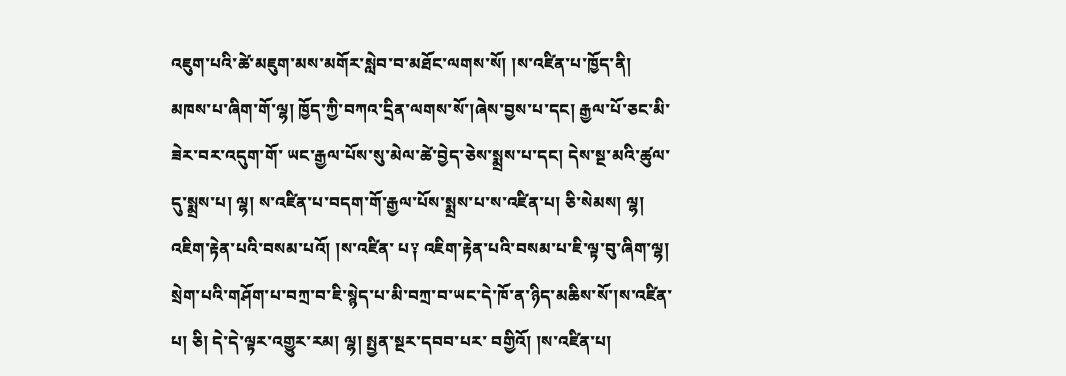འཇུག་པའི་ཚེ་མཇུག་མས་མགོར་སླེབ་བ་མཐོང་ལགས་སོ། །ས་འཛིན་པ་ཁྱོད་ནི། མཁས་པ་ཞིག་གོ་ལྷ། ཁྱོད་ཀྱི་བཀའ་དྲིན་ལགས་སོ་།ཞེས་བྱས་པ་དང། རྒྱལ་པོ་ཅང་མི་ཟེར་བར་འདུག་གོ་ ཡང་རྒྱལ་པོས་སུ་མེལ་ཚེ་བྱེད་ཅེས་སྨྲས་པ་དང། དེས་སྔ་མའི་ཚུལ་དུ་སྨྲས་པ། ལྷ། ས་འཛིན་པ་བདག་གོ་རྒྱལ་པོས་སྨྲས་པ་ས་འཛིན་པ། ཅི་སེམས། ལྷ། འཇིག་རྟེན་པའི་བསམ་པའོ། །ས་འཛིན་ པ༑ འཇིག་རྟེན་པའི་བསམ་པ་ཇི་ལྟ་བུ་ཞིག་ལྷ། སྲེག་པའི་གཤོག་པ་བཀྲ་བ་ཇི་སྙེད་པ་མི་བཀྲ་བ་ཡང་དེ་ཁོ་ན་ཉིད་མཆིས་སོ་།ས་འཛིན་པ། ཅི། དེ་དེ་ལྟར་འགྱུར་རམ། ལྷ། སྤྱན་སྔར་དབབ་པར་ བགྱིའོ། །ས་འཛིན་པ།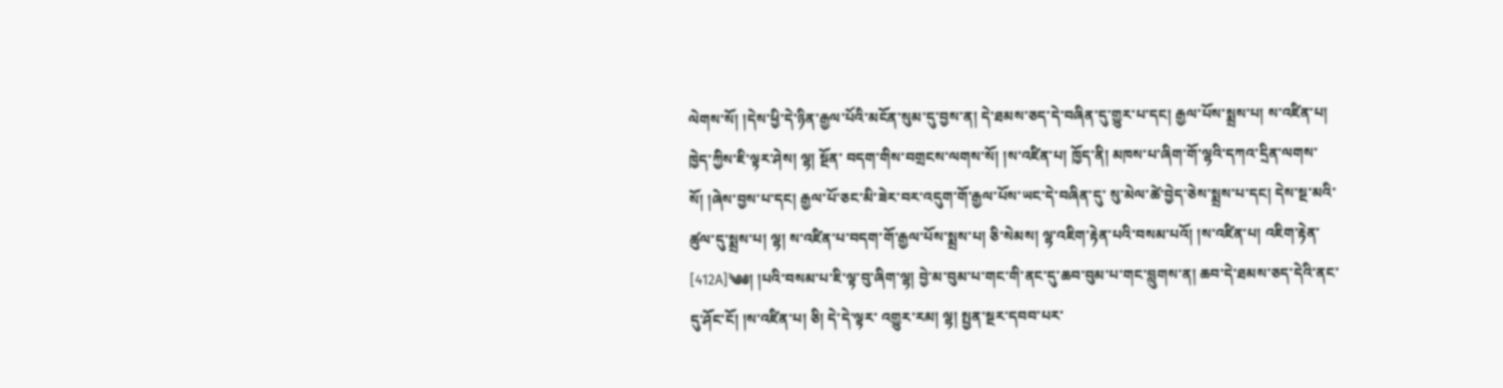ལེགས་སོ། །དེས་ཕྱི་དེ་ཉིན་རྒྱལ་པོའི་མངོན་སུམ་དུ་བྱས་ན། དེ་ཐམས་ཅད་དེ་བཞིན་དུ་གྱུར་པ་དང། རྒྱལ་པོས་སྨྲས་པ། ས་འཛིན་པ། ཁྱེད་ཀྱིས་ཇི་ལྟར་ཤེས། ལྷ། སྔོན་ བདག་གིས་བགྲངས་ལགས་སོ། །ས་འཛིན་པ། ཁྱོད་ནི། མཁས་པ་ཞིག་གོ་ལྷའི་དཀའ་དྲིན་ལགས་སོ། །ཞེས་བྱས་པ་དང། རྒྱལ་པོ་ཅང་མི་ཟེར་བར་འདུག་གོ་རྒྱལ་པོས་ཡང་དེ་བཞིན་དུ་ སུ་མེལ་ཚེ་བྱེད་ཅེས་སྨྲས་པ་དང། དེས་སྔ་མའི་ཚུལ་དུ་སྨྲས་པ། ལྷ། ས་འཛིན་པ་བདག་གོ་རྒྱལ་པོས་སྨྲས་པ། ཅི་སེམས། ལྷ་འཇིག་རྟེན་པའི་བསམ་པའོ། །ས་འཛིན་པ། འཇིག་རྟེན་ [412A]༄༅། །པའི་བསམ་པ་ཇི་ལྟ་བུ་ཞིག་ལྷ། བྱེ་མ་བུམ་པ་གང་གི་ནང་དུ་ཆབ་བུམ་པ་གང་བླུགས་ན། ཆབ་དེ་ཐམས་ཅད་དེའི་ནང་དུ་ཤོང་ངོ། །ས་འཛིན་པ། ཅི། དེ་དེ་ལྟར་ འགྱུར་རམ། ལྷ། སྤྱན་སྔར་དབབ་པར་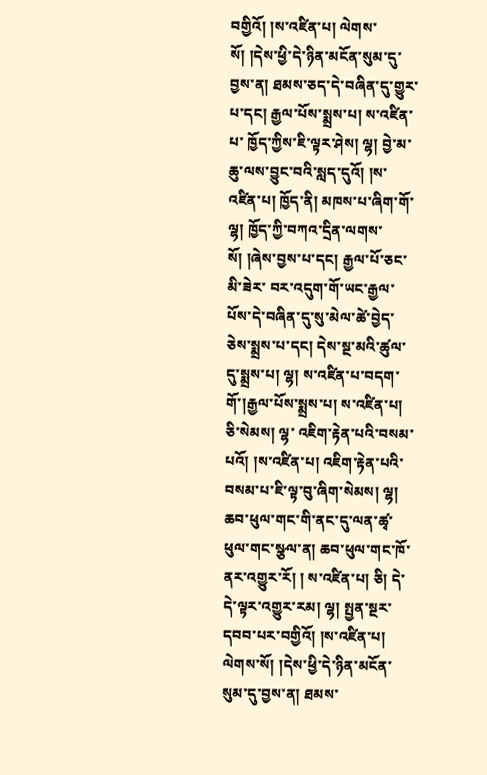བགྱིའོ། །ས་འཛིན་པ། ལེགས་སོ། །དེས་ཕྱི་དེ་ཉིན་མངོན་སུམ་དུ་བྱས་ན། ཐམས་ཅད་དེ་བཞིན་དུ་གྱུར་པ་དང། རྒྱལ་པོས་སྨྲས་པ། ས་འཛིན་པ་ ཁྱོད་ཀྱིས་ཇི་ལྟར་ཤེས། ལྷ། བྱེ་མ་ཆུ་ལས་བྱུང་བའི་སླད་དུའོ། །ས་འཛིན་པ། ཁྱོད་ནི། མཁས་པ་ཞིག་གོ་ལྷ། ཁྱོད་ཀྱི་བཀའ་དྲིན་ལགས་སོ། །ཞེས་བྱས་པ་དང། རྒྱལ་པོ་ཅང་མི་ཟེར་ བར་འདུག་གོ་ཡང་རྒྱལ་པོས་དེ་བཞིན་དུ་སུ་མེལ་ཚེ་བྱེད་ཅེས་སྨྲས་པ་དང། དེས་སྔ་མའི་ཚུལ་དུ་སྨྲས་པ། ལྷ། ས་འཛིན་པ་བདག་གོ་།རྒྱལ་པོས་སྨྲས་པ། ས་འཛིན་པ། ཅི་སེམས། ལྷ་ འཇིག་རྟེན་པའི་བསམ་པའོ། །ས་འཛིན་པ། འཇིག་རྟེན་པའི་བསམ་པ་ཇི་ལྟ་བུ་ཞིག་སེམས། ལྷ། ཆབ་ཕུལ་གང་གི་ནང་དུ་ལན་ཚྭ་ཕུལ་གང་སྩལ་ན། ཆབ་ཕུལ་གང་ཁོ་ནར་འགྱུར་རོ། ། ས་འཛིན་པ། ཅི། དེ་དེ་ལྟར་འགྱུར་རམ། ལྷ། སྤྱན་སྔར་དབབ་པར་བགྱིའོ། །ས་འཛིན་པ། ལེགས་སོ། །དེས་ཕྱི་དེ་ཉིན་མངོན་སུམ་དུ་བྱས་ན། ཐམས་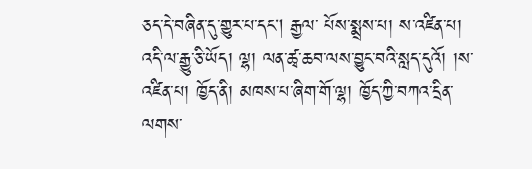ཅད་དེ་བཞིན་དུ་གྱུར་པ་དང། རྒྱལ་ པོས་སྨྲས་པ། ས་འཛིན་པ། འདི་ལ་རྒྱུ་ཅི་ཡོད། ལྷ། ལན་ཚྭ་ཆབ་ལས་བྱུང་བའི་སླད་དུའོ། །ས་འཛིན་པ། ཁྱོད་ནི། མཁས་པ་ཞིག་གོ་ལྷ། ཁྱོད་ཀྱི་བཀའ་དྲིན་ལགས་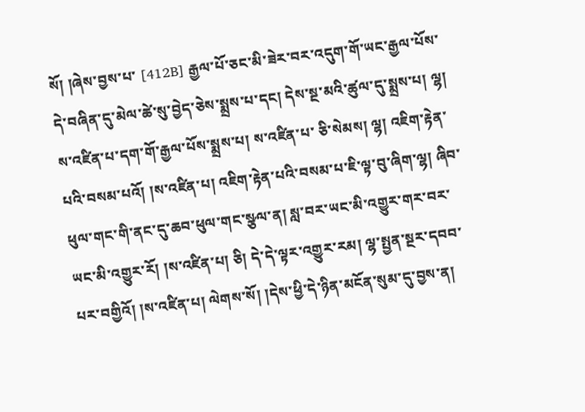སོ། །ཞེས་བྱས་པ་ [412B] རྒྱལ་པོ་ཅང་མི་ཟེར་བར་འདུག་གོ་ཡང་རྒྱལ་པོས་དེ་བཞིན་དུ་མེལ་ཚེ་སུ་བྱེད་ཅེས་སྨྲས་པ་དང། དེས་སྔ་མའི་ཚུལ་དུ་སྨྲས་པ། ལྷ། ས་འཛིན་པ་དག་གོ་རྒྱལ་པོས་སྨྲས་པ། ས་འཛིན་པ་ ཅི་སེམས། ལྷ། འཇིག་རྟེན་པའི་བསམ་པའོ། །ས་འཛིན་པ། འཇིག་རྟེན་པའི་བསམ་པ་ཇི་ལྟ་བུ་ཞིག་ལྷ། ཞིབ་ཕུལ་གང་གི་ནང་དུ་ཆབ་ཕུལ་གང་སྩལ་ན། སླ་བར་ཡང་མི་འགྱུར་གར་བར་ ཡང་མི་འགྱུར་རོ། །ས་འཛིན་པ། ཅི། དེ་དེ་ལྟར་འགྱུར་རམ། ལྷ་སྤྱན་སྔར་དབབ་པར་བགྱིའོ། །ས་འཛིན་པ། ལེགས་སོ། །དེས་ཕྱི་དེ་ཉིན་མངོན་སུམ་དུ་བྱས་ན།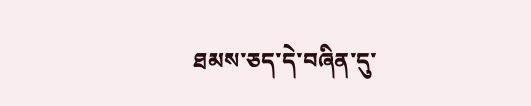ཐམས་ཅད་དེ་བཞིན་དུ་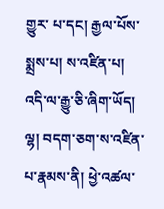གྱུར་ པ་དང། རྒྱལ་པོས་སྨྲས་པ། ས་འཛིན་པ། འདི་ལ་རྒྱུ་ཅི་ཞིག་ཡོད། ལྷ། བདག་ཅག་ས་འཛིན་པ་རྣམས་ནི། ཕྱེ་འཚལ་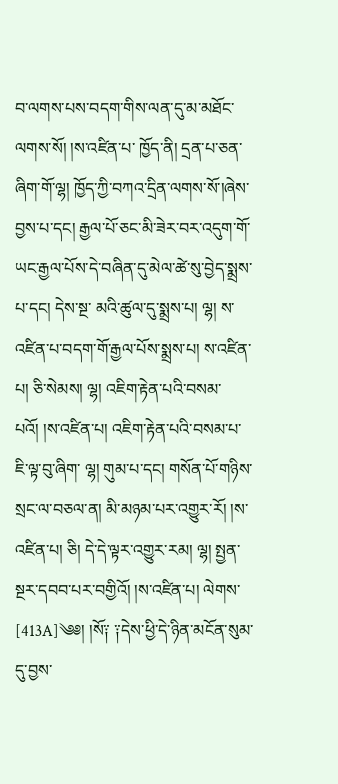བ་ལགས་པས་བདག་གིས་ལན་དུ་མ་མཐོང་ལགས་སོ། །ས་འཛིན་པ་ ཁྱོད་ནི། དྲན་པ་ཅན་ཞིག་གོ་ལྷ། ཁྱོད་ཀྱི་བཀའ་དྲིན་ལགས་སོ་།ཞེས་བྱས་པ་དང། རྒྱལ་པོ་ཅང་མི་ཟེར་བར་འདུག་གོ་ཡང་རྒྱལ་པོས་དེ་བཞིན་དུ་མེལ་ཚེ་སུ་བྱེད་སྨྲས་པ་དང། དེས་སྔ་ མའི་ཚུལ་དུ་སྨྲས་པ། ལྷ། ས་འཛིན་པ་བདག་གོ་རྒྱལ་པོས་སྨྲས་པ། ས་འཛིན་པ། ཅི་སེམས། ལྷ། འཇིག་རྟེན་པའི་བསམ་པའོ། །ས་འཛིན་པ། འཇིག་རྟེན་པའི་བསམ་པ་ཇི་ལྟ་བུ་ཞིག་ ལྷ། གུམ་པ་དང། གསོན་པོ་གཉིས་སྲང་ལ་བཅལ་ན། མི་མཉམ་པར་འགྱུར་རོ། །ས་འཛིན་པ། ཅི། དེ་དེ་ལྟར་འགྱུར་རམ། ལྷ། སྤྱན་སྔར་དབབ་པར་བགྱིའོ། །ས་འཛིན་པ། ལེགས་ [413A]༄༅། །སོ༑ ༑དེས་ཕྱི་དེ་ཉིན་མངོན་སུམ་དུ་བྱས་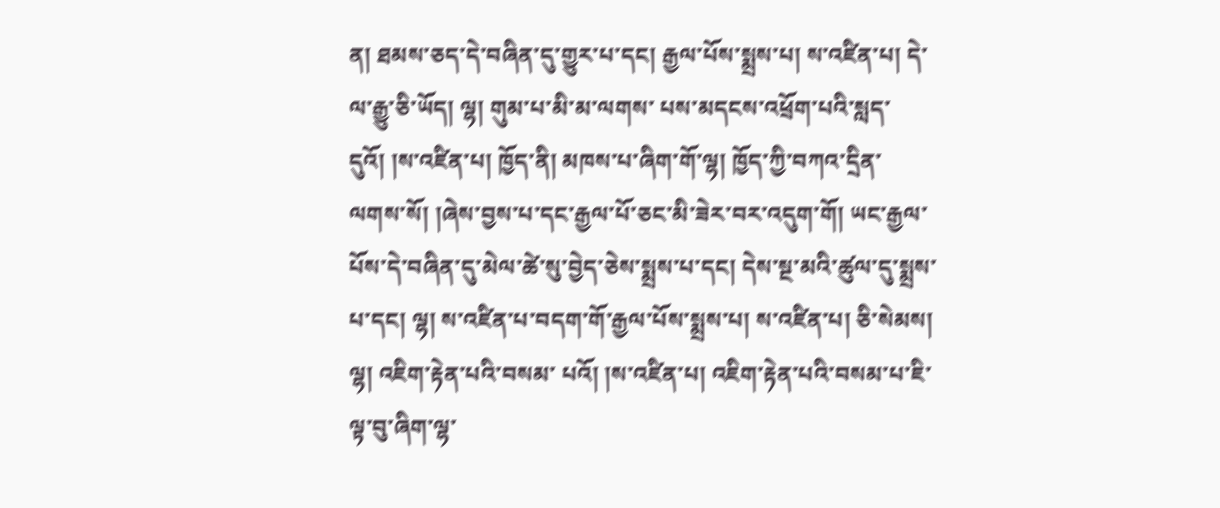ན། ཐམས་ཅད་དེ་བཞིན་དུ་གྱུར་པ་དང། རྒྱལ་པོས་སྨྲས་པ། ས་འཛིན་པ། དེ་ལ་རྒྱུ་ཅི་ཡོད། ལྷ། གུམ་པ་མི་མ་ལགས་ པས་མདངས་འཕྲོག་པའི་སླད་དུའོ། །ས་འཛིན་པ། ཁྱོད་ནི། མཁས་པ་ཞིག་གོ་ལྷ། ཁྱོད་ཀྱི་བཀའ་དྲིན་ལགས་སོ། །ཞེས་བྱས་པ་དང་རྒྱལ་པོ་ཅང་མི་ཟེར་བར་འདུག་གོ། ཡང་རྒྱལ་ པོས་དེ་བཞིན་དུ་མེལ་ཚེ་སུ་བྱེད་ཅེས་སྨྲས་པ་དང། དེས་སྔ་མའི་ཚུལ་དུ་སྨྲས་པ་དང། ལྷ། ས་འཛིན་པ་བདག་གོ་རྒྱལ་པོས་སྨྲས་པ། ས་འཛིན་པ། ཅི་སེམས། ལྷ། འཇིག་རྟེན་པའི་བསམ་ པའོ། །ས་འཛིན་པ། འཇིག་རྟེན་པའི་བསམ་པ་ཇི་ལྟ་བུ་ཞིག་ལྷ་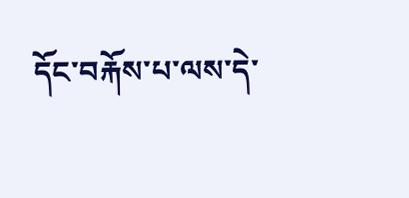དོང་བརྐོས་པ་ལས་དེ་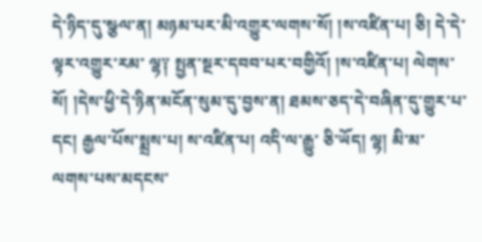དེ་ཉིད་དུ་སྩལ་ན། མཉམ་པར་མི་འགྱུར་ལགས་སོ། །ས་འཛིན་པ། ཅི། དེ་དེ་ལྟར་འགྱུར་རམ་ ལྷ༑ སྤྱན་སྔར་དབབ་པར་བགྱིའོ། །ས་འཛིན་པ། ལེགས་སོ། །དེས་ཕྱི་དེ་ཉིན་མངོན་སུམ་དུ་བྱས་ན། ཐམས་ཅད་དེ་བཞིན་དུ་གྱུར་པ་དང། རྒྱལ་པོས་སྨྲས་པ། ས་འཛིན་པ། འདི་ལ་རྒྱུ་ ཅི་ཡོད། ལྷ། མི་མ་ལགས་པས་མདངས་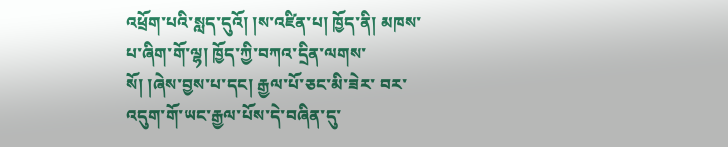འཕྲོག་པའི་སླད་དུའོ། །ས་འཛིན་པ། ཁྱོད་ནི། མཁས་པ་ཞིག་གོ་ལྷ། ཁྱོད་ཀྱི་བཀའ་དྲིན་ལགས་སོ། །ཞེས་བྱས་པ་དང། རྒྱལ་པོ་ཅང་མི་ཟེར་ བར་འདུག་གོ་ཡང་རྒྱལ་པོས་དེ་བཞིན་དུ་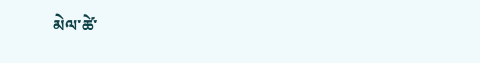མེལ་ཚེ་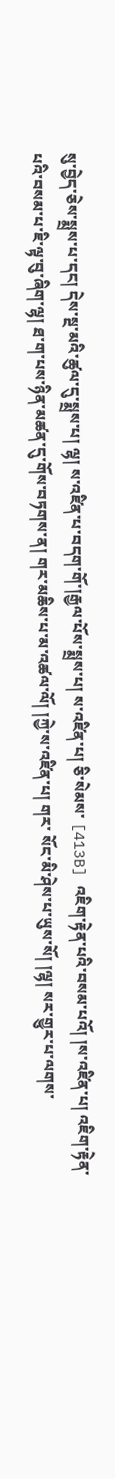སུ་བྱེད་ཅེས་སྨྲས་པ་དང། དེས་སྔ་མའི་ཚུལ་དུ་སྨྲས་པ། ལྷ། ས་འཛིན་པ་བདག་གོ་།རྒྱལ་པོས་སྨྲས་པ། ས་འཛིན་པ། ཅི་སེམས་ [413B] འཇིག་རྟེན་པའི་བསམ་པའོ། །ས་འཛིན་པ། འཇིག་རྟེན་པའི་བསམ་པ་ཇི་ལྟ་བུ་ཞིག་ལྷ། ཐ་ག་པས་ཉིན་མཚན་དུ་གོས་བཏགས་ན། གར་མཆིས་པ་མ་འཚལ་ལོ། །ཀྱེ་ས་འཛིན་པ། གར་ སོང་མི་ཤེས་པ་ཡུས་སོ། །ལྷ། སར་གྱུར་པ་ལགས་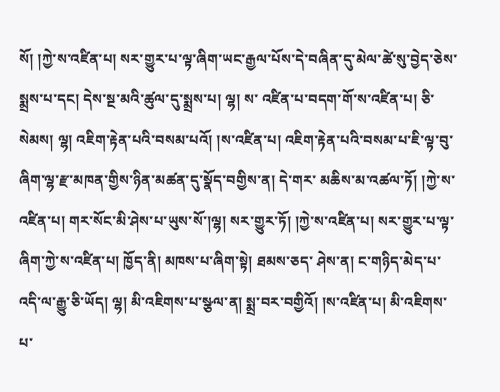སོ། །ཀྱེ་ས་འཛིན་པ། སར་གྱུར་པ་ལྟ་ཞིག་ཡང་རྒྱལ་པོས་དེ་བཞིན་དུ་མེལ་ཚེ་སུ་བྱེད་ཅེས་སྨྲས་པ་དང། དེས་སྔ་མའི་ཚུལ་དུ་སྨྲས་པ། ལྷ། ས་ འཛིན་པ་བདག་གོ་ས་འཛིན་པ། ཅི་སེམས། ལྷ། འཇིག་རྟེན་པའི་བསམ་པའོ། །ས་འཛིན་པ། འཇིག་རྟེན་པའི་བསམ་པ་ཇི་ལྟ་བུ་ཞིག་ལྷ་རྫ་མཁན་གྱིས་ཉིན་མཚན་དུ་སྣོད་བགྱིས་ན། དེ་གར་ མཆིས་མ་འཚལ་ཏོ། །ཀྱེ་ས་འཛིན་པ། གར་སོང་མི་ཤེས་པ་ཡུས་སོ་།ལྷ། སར་གྱུར་ཏོ། །ཀྱེ་ས་འཛིན་པ། སར་གྱུར་པ་ལྟ་ཞིག་ཀྱེ་ས་འཛིན་པ། ཁྱོད་ནི། མཁས་པ་ཞིག་སྟེ། ཐམས་ཅད་ ཤེས་ན། ང་གཉིད་མེད་པ་འདི་ལ་རྒྱུ་ཅི་ཡོད། ལྷ། མི་འཇིགས་པ་སྩལ་ན། སྨྲ་བར་བགྱིའོ། །ས་འཛིན་པ། མི་འཇིགས་པ་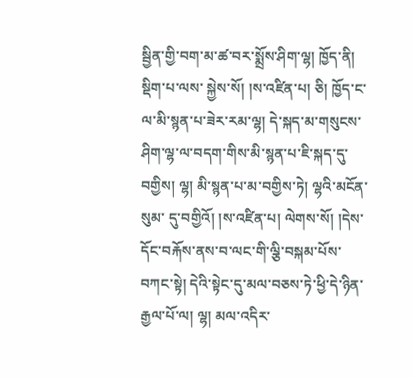སྦྱིན་གྱི་བག་མ་ཚ་བར་སྨྲོས་ཤིག་ལྷ། ཁྱོད་ནི། སྡིག་པ་ལས་ སྐྱེས་སོ། །ས་འཛིན་པ། ཅི། ཁྱོད་ང་ལ་མི་སྙན་པ་ཟེར་རམ་ལྷ། དེ་སྐད་མ་གསུངས་ཤིག་ལྷ་ལ་བདག་གིས་མི་སྙན་པ་ཇི་སྐད་དུ་བགྱིས། ལྷ། མི་སྙན་པ་མ་བགྱིས་ཏེ། ལྷའི་མངོན་སུམ་ དུ་བགྱིའོ། །ས་འཛིན་པ། ལེགས་སོ། །དེས་དོང་བརྐོས་ནས་བ་ལང་གི་ལྕི་བསྐམ་པོས་བཀང་སྟེ། དེའི་སྟེང་དུ་མལ་བཅས་ཏེ་ཕྱི་དེ་ཉིན་རྒྱལ་པོ་ལ། ལྷ། མལ་འདིར་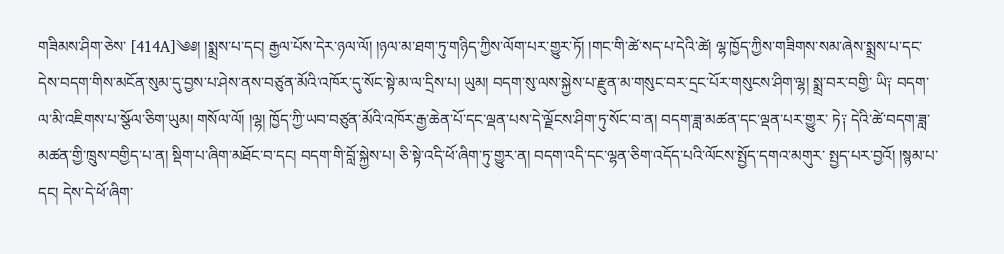གཟིམས་ཤིག་ཅེས་ [414A]༄༅། །སྨྲས་པ་དང། རྒྱལ་པོས་དེར་ཉལ་ལོ། །ཉལ་མ་ཐག་ཏུ་གཉིད་ཀྱིས་ལོག་པར་གྱུར་ཏོ། །གང་གི་ཚེ་སད་པ་དེའི་ཚེ། ལྷ་ཁྱོད་ཀྱིས་གཟིགས་སམ་ཞེས་སྨྲས་པ་དང་ དེས་བདག་གིས་མངོན་སུམ་དུ་བྱས་པ་ཤེས་ནས་བཙུན་མོའི་འཁོར་དུ་སོང་སྟེ་མ་ལ་དྲིས་པ། ཡུམ། བདག་སུ་ལས་སྐྱེས་པ་རྫུན་མ་གསུང་བར་དྲང་པོར་གསུངས་ཤིག་ལྷ། སྨྲ་བར་བགྱི་ ཡི༑ བདག་ལ་མི་འཇིགས་པ་སྩོལ་ཅིག་ཡུམ། གསོལ་ལོ། །ལྷ། ཁྱོད་ཀྱི་ཡབ་བཙུན་མོའི་འཁོར་རྒྱ་ཆེན་པོ་དང་ལྡན་པས་དེ་ལྗོངས་ཤིག་ཏུ་སོང་བ་ན། བདག་ཟླ་མཚན་དང་ལྡན་པར་གྱུར་ ཏེ༑ དེའི་ཚེ་བདག་ཟླ་མཚན་གྱི་ཁྲུས་བགྱིད་པ་ན། སྡིག་པ་ཞིག་མཐོང་བ་དང། བདག་གི་བློ་སྐྱེས་པ། ཅི་སྟེ་འདི་ཕོ་ཞིག་ཏུ་གྱུར་ན། བདག་འདི་དང་ལྷན་ཅིག་འདོད་པའི་ལོངས་སྤྱོད་དགའ་མགུར་ སྤྱད་པར་བྱའོ། །སྙམ་པ་དང། དེས་དེ་ཕོ་ཞིག་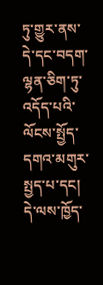ཏུ་གྱུར་ནས་དེ་དང་བདག་ལྷན་ཅིག་ཏུ་འདོད་པའི་ལོངས་སྤྱོད་དགའ་མགུར་སྤྱད་པ་དང། དེ་ལས་ཁྱོད་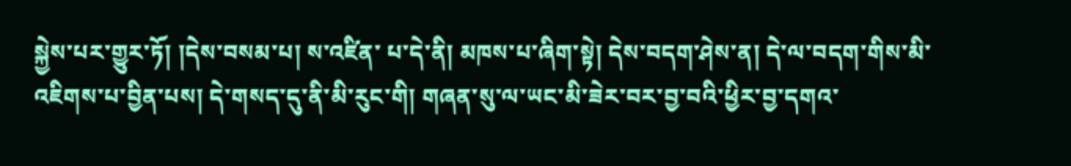སྐྱེས་པར་གྱུར་ཏོ། །དེས་བསམ་པ། ས་འཛིན་ པ་དེ་ནི། མཁས་པ་ཞིག་སྟེ། དེས་བདག་ཤེས་ན། དེ་ལ་བདག་གིས་མི་འཇིགས་པ་བྱིན་པས། དེ་གསད་དུ་ནི་མི་རུང་གི། གཞན་སུ་ལ་ཡང་མི་ཟེར་བར་བྱ་བའི་ཕྱིར་བྱ་དགའ་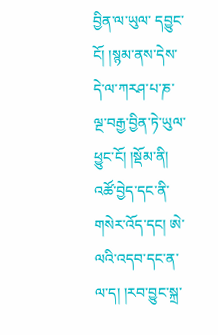བྱིན་ལ་ཡུལ་ དབྱུང་ངོ། །སྙམ་ནས་དེས་དེ་ལ་ཀརཤ་པ་ཎ་ལྔ་བརྒྱ་བྱིན་ཏེ་ཡུལ་ཕྱུང་ངོ། །སྡོམ་ནི། འཚོ་བྱེད་དང་ནི་གསེར་འོད་དང། ཨེ་ལའི་འདབ་དང་ན་ལ་ད། །རབ་བྱུང་སྐྲ་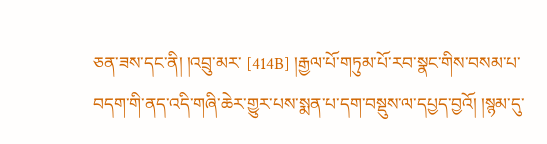ཅན་ཟས་དང་ནི། །འབྲུ་མར་ [414B] །རྒྱལ་པོ་གཏུམ་པོ་རབ་སྣང་གིས་བསམ་པ་བདག་གི་ནད་འདི་གཞི་ཆེར་གྱུར་པས་སྨན་པ་དག་བསྡུས་ལ་དཔྱད་བྱའོ། །སྙམ་དུ་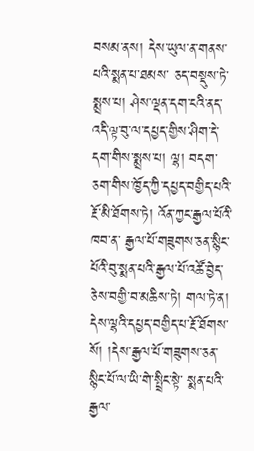བསམ་ནས། དེས་ཡུལ་ན་གནས་པའི་སྨན་པ་ཐམས་ ཅད་བསྡུས་ཏེ་སྨྲས་པ། ཤེས་ལྡན་དག་ངའི་ནད་འདི་ལྟ་བུ་ལ་དཔྱད་གྱིས་ཤིག་དེ་དག་གིས་སྨྲས་པ། ལྷ། བདག་ཅག་གིས་ཁྱོད་ཀྱི་དཔྱད་བགྱིད་པའི་རྔོ་མི་ཐོགས་ཏེ། འོན་ཀྱང་རྒྱལ་པོའི་ཁབ་ན་ རྒྱལ་པོ་གཟུགས་ཅན་སྙིང་པོའི་བུ་སྨན་པའི་རྒྱལ་པོ་འཚོ་བྱེད་ཅེས་བགྱི་བ་མཆིས་ཏེ། གལ་ཏེ་ན། དེས་ལྷའི་དཔྱད་བགྱིད་པ་རྔོ་ཐོགས་སོ། །དེས་རྒྱལ་པོ་གཟུགས་ཅན་སྙིང་པོ་ལ་ཡི་གེ་སྤྲིང་སྟེ་ སྨན་པའི་རྒྱལ་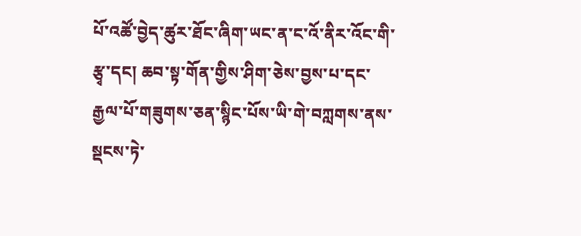པོ་འཚོ་བྱེད་ཚུར་ཐོང་ཞིག་ཡང་ན་ང་འོ་ནིར་འོང་གི་རྩྭ་དང། ཆབ་སྟ་གོན་གྱིས་ཤིག་ཅེས་བྱས་པ་དང་རྒྱལ་པོ་གཟུགས་ཅན་སྙིང་པོས་ཡི་གེ་བཀླགས་ནས་སྡངས་ཏེ་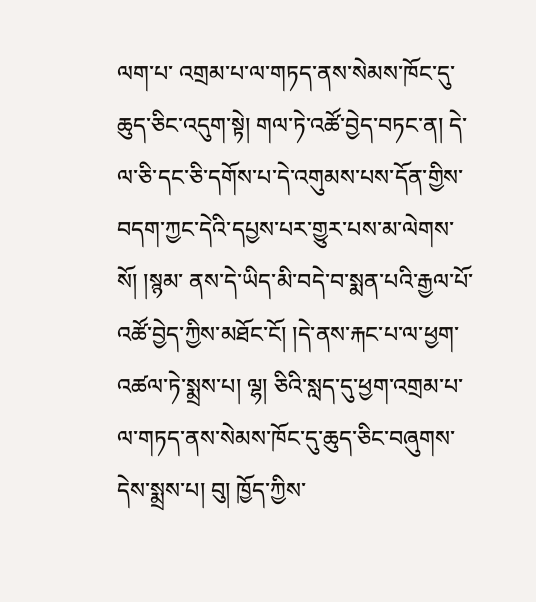ལག་པ་ འགྲམ་པ་ལ་གཏད་ནས་སེམས་ཁོང་དུ་ཆུད་ཅིང་འདུག་སྟེ། གལ་ཏེ་འཚོ་བྱེད་བཏང་ན། དེ་ལ་ཅི་དང་ཅི་དགོས་པ་དེ་འགུམས་པས་དོན་གྱིས་བདག་ཀྱང་དེའི་དཔྱས་པར་གྱུར་པས་མ་ལེགས་སོ། །སྙམ་ ནས་དེ་ཡིད་མི་བདེ་བ་སྨན་པའི་རྒྱལ་པོ་འཚོ་བྱེད་ཀྱིས་མཐོང་ངོ། །དེ་ནས་རྐང་པ་ལ་ཕྱག་འཚལ་ཏེ་སྨྲས་པ། ལྷ། ཅིའི་སླད་དུ་ཕྱག་འགྲམ་པ་ལ་གཏད་ནས་སེམས་ཁོང་དུ་ཆུད་ཅིང་བཞུགས་ དེས་སྨྲས་པ། བུ། ཁྱོད་ཀྱིས་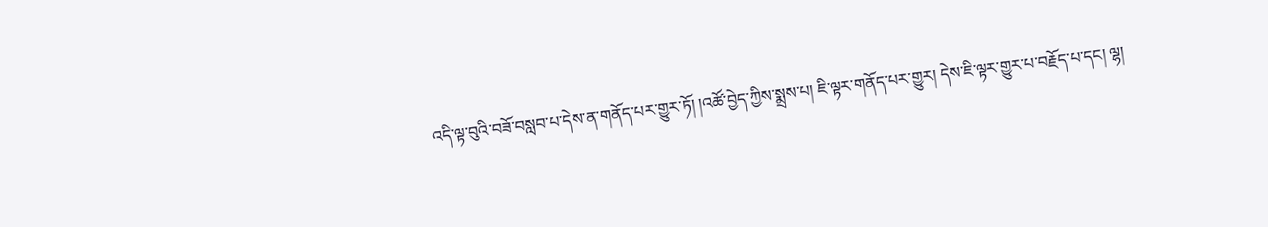འདི་ལྟ་བུའི་བཟོ་བསླབ་པ་དེས་ན་གནོད་པར་གྱུར་ཏོ། །འཚོ་བྱེད་ཀྱིས་སྨྲས་པ། ཇི་ལྟར་གནོད་པར་གྱུར། དེས་ཇི་ལྟར་གྱུར་པ་བརྗོད་པ་དང། ལྷ།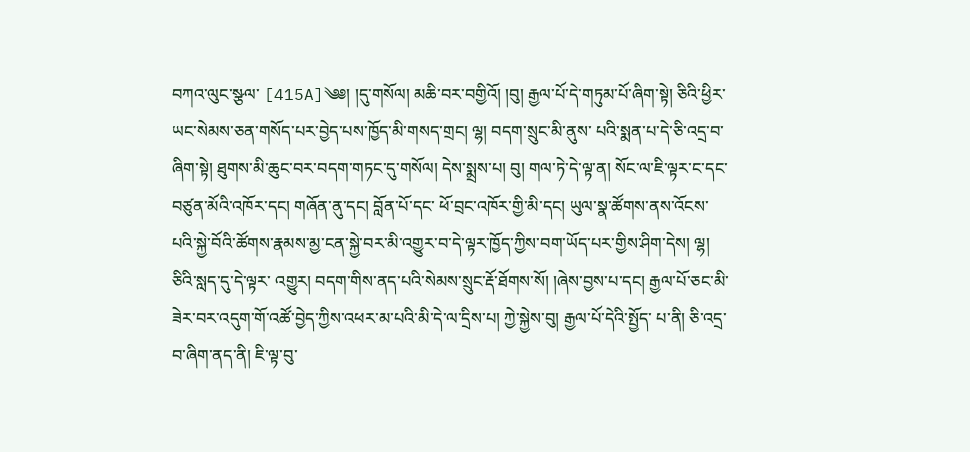བཀའ་ལུང་སྩལ་ [415A]༄༅། །དུ་གསོལ། མཆི་བར་བགྱིའོ། །བུ། རྒྱལ་པོ་དེ་གཏུམ་པོ་ཞིག་སྟེ། ཅིའི་ཕྱིར་ཡང་སེམས་ཅན་གསོད་པར་བྱེད་པས་ཁྱོད་མི་གསད་གྲང། ལྷ། བདག་སྲུང་མི་ནུས་ པའི་སྨན་པ་དེ་ཅི་འདྲ་བ་ཞིག་སྟེ། ཐུགས་མི་ཆུང་བར་བདག་གཏང་དུ་གསོལ། དེས་སྨྲས་པ། བུ། གལ་ཏེ་དེ་ལྟ་ན། སོང་ལ་ཇི་ལྟར་ང་དང་བཙུན་མོའི་འཁོར་དང། གཞོན་ནུ་དང། བློན་པོ་དང་ ཕོ་བྲང་འཁོར་གྱི་མི་དང། ཡུལ་སྣ་ཚོགས་ནས་འོངས་པའི་སྐྱེ་བོའི་ཚོགས་རྣམས་མྱ་ངན་སྐྱེ་བར་མི་འགྱུར་བ་དེ་ལྟར་ཁྱོད་ཀྱིས་བག་ཡོད་པར་གྱིས་ཤིག་དེས། ལྷ། ཅིའི་སླད་དུ་དེ་ལྟར་ འགྱུར། བདག་གིས་ནད་པའི་སེམས་སྲུང་རྡོ་ཐོགས་སོ། །ཞེས་བྱས་པ་དང། རྒྱལ་པོ་ཅང་མི་ཟེར་བར་འདུག་གོ་འཚོ་བྱེད་ཀྱིས་འཕར་མ་པའི་མི་དེ་ལ་དྲིས་པ། ཀྱེ་སྐྱེས་བུ། རྒྱལ་པོ་དེའི་སྤྱོད་ པ་ནི། ཅི་འདྲ་བ་ཞིག་ནད་ནི། ཇི་ལྟ་བུ་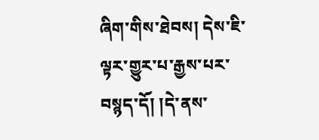ཞིག་གིས་ཐེབས། དེས་ཇི་ལྟར་གྱུར་པ་རྒྱས་པར་བསྙད་དོ། །དེ་ནས་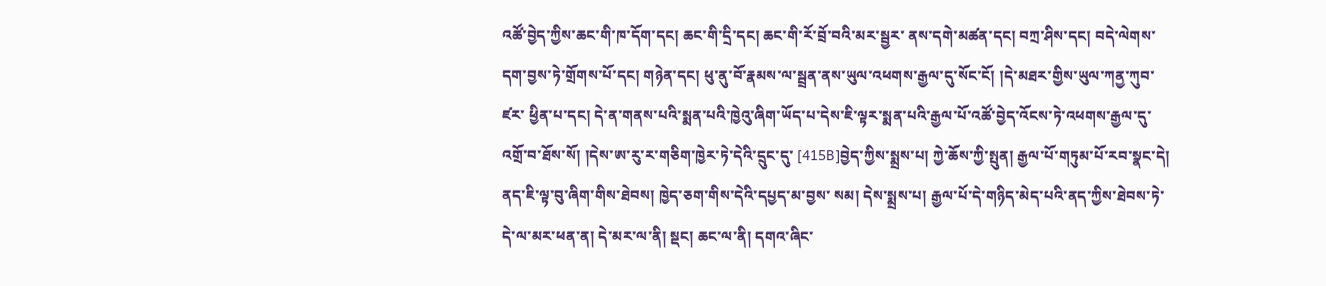འཚོ་བྱེད་ཀྱིས་ཆང་གི་ཁ་དོག་དང། ཆང་གི་དྲི་དང། ཆང་གི་རོ་བྲོ་བའི་མར་སྦྱར་ ནས་དགེ་མཚན་དང། བཀྲ་ཤིས་དང། བདེ་ལེགས་དག་བྱས་ཏེ་གྲོགས་པོ་དང། གཉེན་དང། ཕུ་ནུ་བོ་རྣམས་ལ་སྦྲན་ནས་ཡུལ་འཕགས་རྒྱལ་དུ་སོང་ངོ། །དེ་མཐར་གྱིས་ཡུལ་ཀནྱ་ཀུབ་ཛར་ ཕྱིན་པ་དང། དེ་ན་གནས་པའི་སྨན་པའི་ཁྱེའུ་ཞིག་ཡོད་པ་དེས་ཇི་ལྟར་སྨན་པའི་རྒྱལ་པོ་འཚོ་བྱེད་འོངས་ཏེ་འཕགས་རྒྱལ་དུ་འགྲོ་བ་ཐོས་སོ། །དེས་ཨ་རུ་ར་གཅིག་ཁྱེར་ཏེ་དེའི་དྲུང་དུ་ [415B]བྱེད་ཀྱིས་སྨྲས་པ། ཀྱེ་ཆོས་ཀྱི་སྤུན། རྒྱལ་པོ་གཏུམ་པོ་རབ་སྣང་དེ། ནད་ཇི་ལྟ་བུ་ཞིག་གིས་ཐེབས། ཁྱེད་ཅག་གིས་དེའི་དཔྱད་མ་བྱས་ སམ། དེས་སྨྲས་པ། རྒྱལ་པོ་དེ་གཉིད་མེད་པའི་ནད་ཀྱིས་ཐེབས་ཏེ་དེ་ལ་མར་ཕན་ན། དེ་མར་ལ་ནི། སྡང། ཆང་ལ་ནི། དགའ་ཞིང་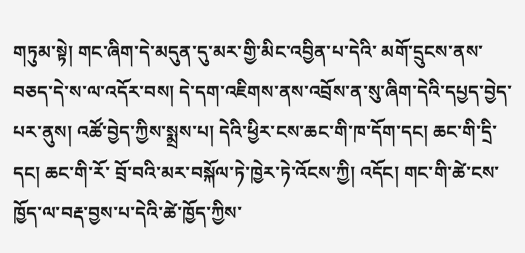གཏུམ་སྟེ། གང་ཞིག་དེ་མདུན་དུ་མར་གྱི་མིང་འབྱིན་པ་དེའི་ མགོ་དྲུངས་ནས་བཅད་དེ་ས་ལ་འདོར་བས། དེ་དག་འཇིགས་ནས་འབྲོས་ན་སུ་ཞིག་དེའི་དཔྱད་བྱེད་པར་ནུས། འཚོ་བྱེད་ཀྱིས་སྨྲས་པ། དེའི་ཕྱིར་ངས་ཆང་གི་ཁ་དོག་དང། ཆང་གི་དྲི་དང། ཆང་གི་རོ་ བྲོ་བའི་མར་བསྐོལ་ཏེ་ཁྱེར་ཏེ་འོངས་ཀྱི། འདོང། གང་གི་ཚེ་ངས་ཁྱོད་ལ་བརྡ་བྱས་པ་དེའི་ཚེ་ཁྱོད་ཀྱིས་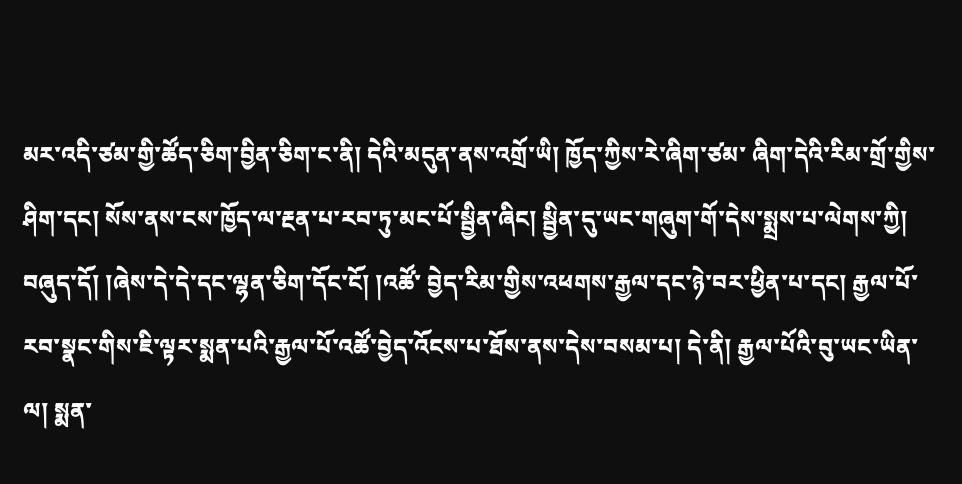མར་འདི་ཙམ་གྱི་ཚོད་ཅིག་བྱིན་ཅིག་ང་ནི། དེའི་མདུན་ནས་འགྲོ་ཡི། ཁྱོད་ཀྱིས་རེ་ཞིག་ཙམ་ ཞིག་དེའི་རིམ་གྲོ་གྱིས་ཤིག་དང། སོས་ནས་ངས་ཁྱོད་ལ་རྔན་པ་རབ་ཏུ་མང་པོ་སྦྱིན་ཞིང། སྦྱིན་དུ་ཡང་གཞུག་གོ་དེས་སྨྲས་པ་ལེགས་ཀྱི། བཞུད་དོ། །ཞེས་དེ་དེ་དང་ལྷན་ཅིག་དོང་ངོ། །འཚོ་ བྱེད་རིམ་གྱིས་འཕགས་རྒྱལ་དང་ཉེ་བར་ཕྱིན་པ་དང། རྒྱལ་པོ་རབ་སྣང་གིས་ཇི་ལྟར་སྨན་པའི་རྒྱལ་པོ་འཚོ་བྱེད་འོངས་པ་ཐོས་ནས་དེས་བསམ་པ། དེ་ནི། རྒྱལ་པོའི་བུ་ཡང་ཡིན་ལ། སྨན་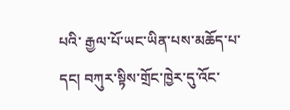པའི་ རྒྱལ་པོ་ཡང་ཡིན་པས་མཆོད་པ་དང། བཀུར་སྟིས་གྲོང་ཁྱེར་དུ་འོང་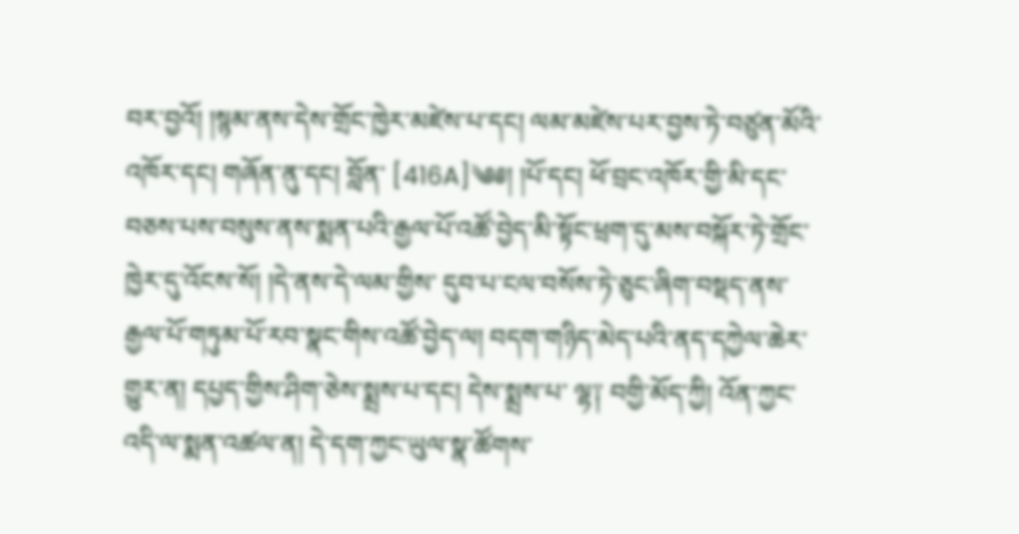བར་བྱའོ། །སྙམ་ནས་དེས་གྲོང་ཁྱེར་མཛེས་པ་དང། ལམ་མཛེས་པར་བྱས་ཏེ་བཙུན་མོའི་འཁོར་དང། གཞོན་ནུ་དང། བློན་ [416A]༄༅། །པོ་དང། ཕོ་བྲང་འཁོར་གྱི་མི་དང་བཅས་པས་བསུས་ནས་སྨན་པའི་རྒྱལ་པོ་འཚོ་བྱེད་མི་སྟོང་ཕྲག་དུ་མས་བསྐོར་ཏེ་གྲོང་ཁྱེར་དུ་འོངས་སོ། །དེ་ནས་དེ་ལམ་གྱིས་ དུབ་པ་ངལ་བསོས་ཏེ་ཅུང་ཞིག་བསྡད་ནས་རྒྱལ་པོ་གཏུམ་པོ་རབ་སྣང་གིས་འཚོ་བྱེད་ལ། བདག་གཉིད་མེད་པའི་ནད་དཀྱེལ་ཆེར་གྱུར་ན། དཔྱད་གྱིས་ཤིག་ཅེས་སྨྲས་པ་དང། དེས་སྨྲས་པ་ ལྷ༑ བགྱི་མོད་ཀྱི། འོན་ཀྱང་འདི་ལ་སྨན་འཚལ་ན། དེ་དག་ཀྱང་ཡུལ་སྣ་ཚོགས་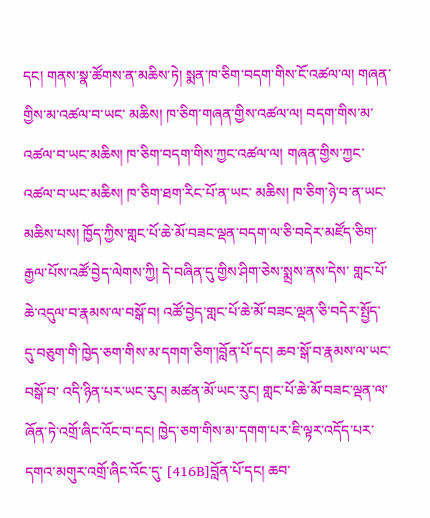དང། གནས་སྣ་ཚོགས་ན་མཆིས་ཏེ། སྨན་ཁ་ཅིག་བདག་གིས་ངོ་འཚལ་ལ། གཞན་གྱིས་མ་འཚལ་བ་ཡང་ མཆིས། ཁ་ཅིག་གཞན་གྱིས་འཚལ་ལ། བདག་གིས་མ་འཚལ་བ་ཡང་མཆིས། ཁ་ཅིག་བདག་གིས་ཀྱང་འཚལ་ལ། གཞན་གྱིས་ཀྱང་འཚལ་བ་ཡང་མཆིས། ཁ་ཅིག་ཐག་རིང་པོ་ན་ཡང་ མཆིས། ཁ་ཅིག་ཉེ་བ་ན་ཡང་མཆིས་པས། ཁྱོད་ཀྱིས་གླང་པོ་ཆེ་མོ་བཟང་ལྡན་བདག་ལ་ཅི་བདེར་མཛོད་ཅིག་རྒྱལ་པོས་འཚོ་བྱེད་ལེགས་ཀྱི། དེ་བཞིན་དུ་གྱིས་ཤིག་ཅེས་སྨྲས་ནས་དེས་ གླང་པོ་ཆེ་འདུལ་བ་རྣམས་ལ་བསྒོ་བ། འཚོ་བྱེད་གླང་པོ་ཆེ་མོ་བཟང་ལྡན་ཅི་བདེར་སྤྱོད་དུ་བཅུག་གི་ཁྱེད་ཅག་གིས་མ་དགག་ཅིག་།བློན་པོ་དང། ཆབ་སྒོ་བ་རྣམས་ལ་ཡང་བསྒོ་བ་ འདི་ཉིན་པར་ཡང་རུང། མཚན་མོ་ཡང་རུང། གླང་པོ་ཆེ་མོ་བཟང་ལྡན་ལ་ཞོན་ཏེ་འགྲོ་ཞིང་འོང་བ་དང། ཁྱེད་ཅག་གིས་མ་དགག་པར་ཇི་ལྟར་འདོད་པར་དགའ་མགུར་འགྲོ་ཞིང་འོང་དུ་ [416B]བློན་པོ་དང། ཆབ་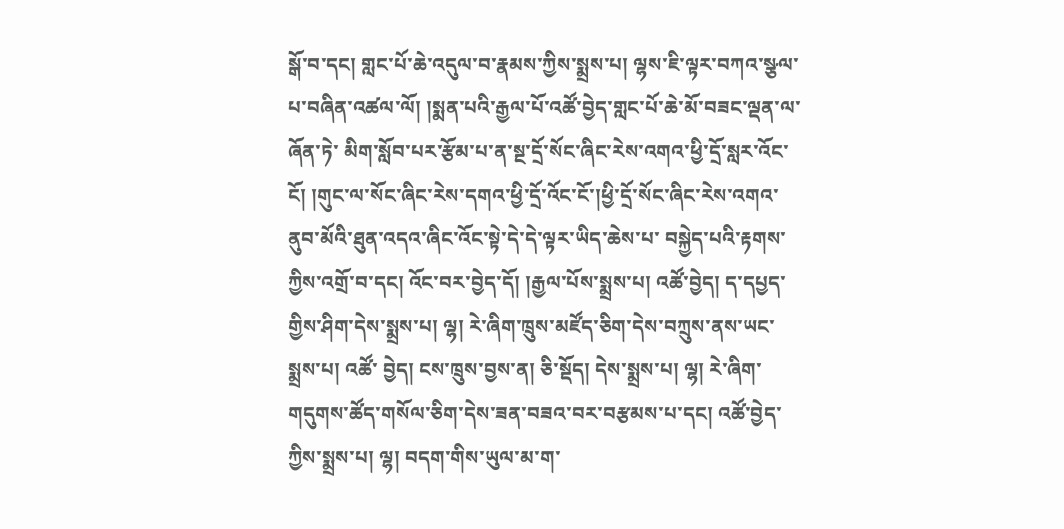སྒོ་བ་དང། གླང་པོ་ཆེ་འདུལ་བ་རྣམས་ཀྱིས་སྨྲས་པ། ལྷས་ཇི་ལྟར་བཀའ་སྩལ་པ་བཞིན་འཚལ་ལོ། །སྨན་པའི་རྒྱལ་པོ་འཚོ་བྱེད་གླང་པོ་ཆེ་མོ་བཟང་ལྡན་ལ་ཞོན་ཏེ་ མིག་སློབ་པར་རྩོམ་པ་ན་སྔ་དྲོ་སོང་ཞིང་རེས་འགའ་ཕྱི་དྲོ་སླར་འོང་ངོ། །གུང་ལ་སོང་ཞིང་རེས་དགའ་ཕྱི་དྲོ་འོང་ངོ་།ཕྱི་དྲོ་སོང་ཞིང་རེས་འགའ་ནུབ་མོའི་ཐུན་འདའ་ཞིང་འོང་སྟེ་དེ་དེ་ལྟར་ཡིད་ཆེས་པ་ བསྐྱེད་པའི་རྟགས་ཀྱིས་འགྲོ་བ་དང། འོང་བར་བྱེད་དོ། །རྒྱལ་པོས་སྨྲས་པ། འཚོ་བྱེད། ད་དཔྱད་གྱིས་ཤིག་དེས་སྨྲས་པ། ལྷ། རེ་ཞིག་ཁྲུས་མཛོད་ཅིག་དེས་བཀྲུས་ནས་ཡང་སྨྲས་པ། འཚོ་ བྱེད། ངས་ཁྲུས་བྱས་ན། ཅི་སྡོད། དེས་སྨྲས་པ། ལྷ། རེ་ཞིག་གདུགས་ཚོད་གསོལ་ཅིག་དེས་ཟན་བཟའ་བར་བརྩམས་པ་དང། འཚོ་བྱེད་ཀྱིས་སྨྲས་པ། ལྷ། བདག་གིས་ཡུལ་མ་ག་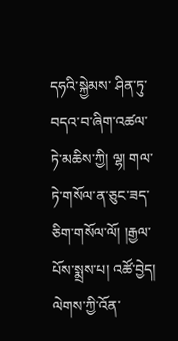དཧའི་སྐྱེམས་ ཤིན་ཏུ་བདའ་བ་ཞིག་འཚལ་ཏེ་མཆིས་ཀྱི། ལྷ། གལ་ཏེ་གསོལ་ན་ཅུང་ཟད་ཅིག་གསོལ་ལོ། །རྒྱལ་པོས་སྨྲས་པ། འཚོ་བྱེད། ལེགས་ཀྱི་འོན་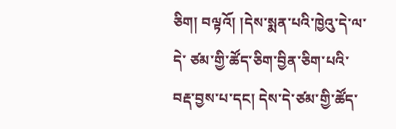ཅིག། བལྟའོ། །དེས་སྨན་པའི་ཁྱེའུ་དེ་ལ་དེ་ ཙམ་གྱི་ཚོད་ཅིག་བྱིན་ཅིག་པའི་བརྡ་བྱས་པ་དང། དེས་དེ་ཙམ་གྱི་ཚོད་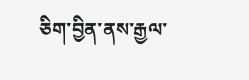ཅིག་བྱིན་ནས་རྒྱལ་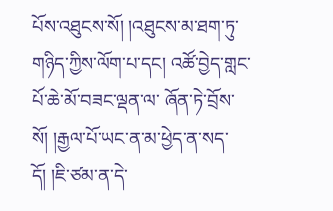པོས་འཐུངས་སོ། །འཐུངས་མ་ཐག་ཏུ་གཉིད་ཀྱིས་ལོག་པ་དང། འཚོ་བྱེད་གླང་པོ་ཆེ་མོ་བཟང་ལྡན་ལ་ ཞོན་ཏེ་བྲོས་སོ། །རྒྱལ་པོ་ཡང་ན་མ་ཕྱེད་ན་སད་དོ། །ཇི་ཙམ་ན་དེ་